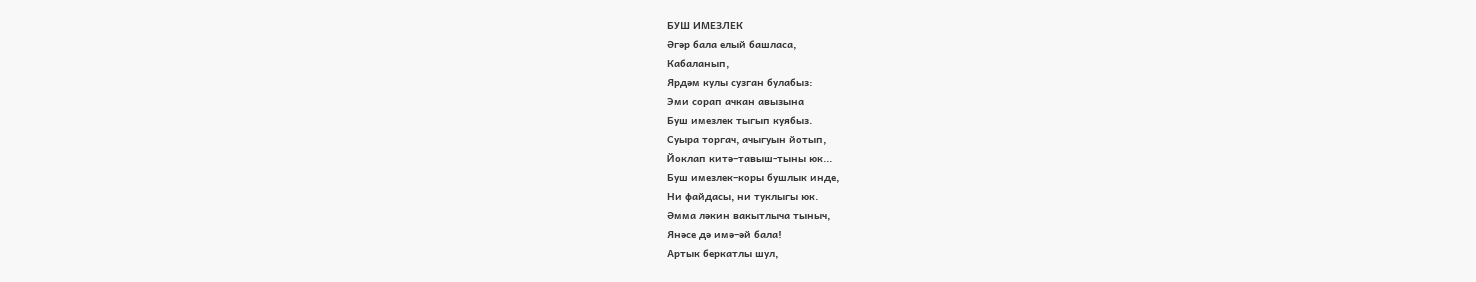БУШ ИМЕЗЛЕК
Әгәр бала елый башласа,
Кабаланып,
Ярдәм кулы сузган булабыз:
Эми сорап ачкан авызына
Буш имезлек тыгып куябыз.
Суыра торгач, ачыгуын йотып,
Йоклап китә–тавыш-тыны юк...
Буш имезлек–коры бушлык инде,
Ни файдасы, ни туклыгы юк.
Әмма ләкин вакытлыча тыныч,
Янәсе дә имә–әй бала!
Артык беркатлы шул,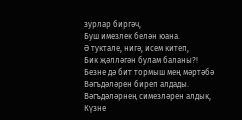зурлар биргәч,
Буш имезлек белән юана.
Ә туктале, нигә, исем китеп,
Бик җәлләгән булам баланы?!
Безне дә бит тормыш мең мәртәбә
Вәгъдәләрен биреп алдады.
Вәгъдәләрнең симезләрен алдык,
Күзне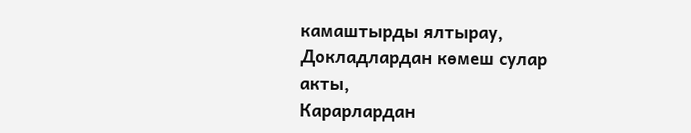камаштырды ялтырау,
Докладлардан көмеш сулар акты,
Карарлардан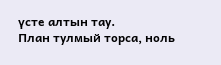үсте алтын тау.
План тулмый торса, ноль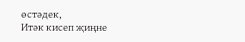өстәдек,
Итәк кисеп җиңне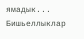ямадык...
Бишьеллыклар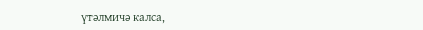үтәлмичә калса,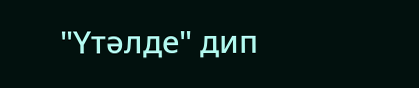"Үтәлде" дип